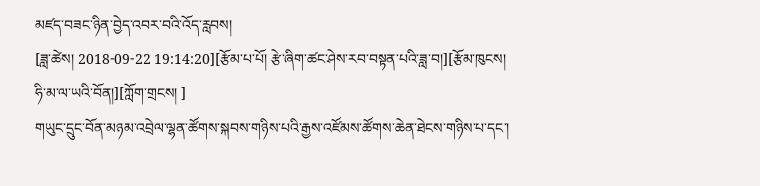མཛད་བཟང་ཉིན་བྱེད་འབར་བའི་འོད་རླབས།
[ཟླ་ཚེས། 2018-09-22 19:14:20][རྩོམ་པ་པོ། རྩེ་ཞིག་ཚང་ཤེས་རབ་བསྟན་པའི་ཟླ་བ།][རྩོམ་ཁུངས། ཧི་མ་ལ་ཡའི་བོན།][ཀློག་གྲངས། ]
གཡུང་དྲུང་བོན་མཉམ་འབྲེལ་ལྷན་ཚོགས་སྐབས་གཉིས་པའི་རྒྱས་འཛོམས་ཚོགས་ཆེན་ཐེངས་གཉིས་པ་དང་།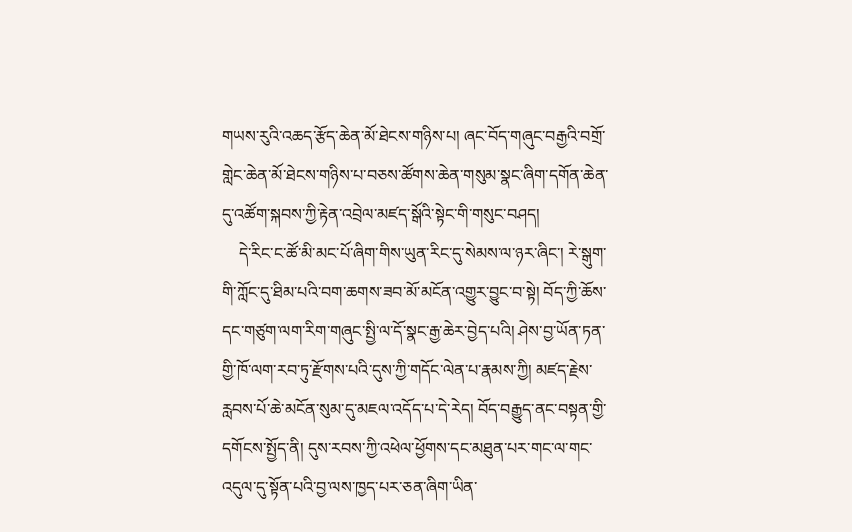གཡས་རུའི་འཆད་རྩོད་ཆེན་མོ་ཐེངས་གཉིས་པ། ཞང་བོད་གཞུང་བརྒྱའི་བགྲོ་གླེང་ཆེན་མོ་ཐེངས་གཉིས་པ་བཅས་ཚོགས་ཆེན་གསུམ་སྣང་ཞིག་དགོན་ཆེན་དུ་འཚོག་སྐབས་ཀྱི་རྟེན་འབྲེལ་མཛད་སྒོའི་སྟེང་གི་གསུང་བཤད།
    དེ་རིང་ང་ཚོ་མི་མང་པོ་ཞིག་གིས་ཡུན་རིང་དུ་སེམས་ལ་ཉར་ཞིང་། རེ་སྒུག་གི་ཀློང་དུ་ཐིམ་པའི་བག་ཆགས་ཟབ་མོ་མངོན་འགྱུར་བྱུང་བ་སྟེ། བོད་ཀྱི་ཆོས་དང་གཙུག་ལག་རིག་གཞུང་སྤྱི་ལ་དོ་སྣང་རྒྱ་ཆེར་བྱེད་པའི། ཤེས་བྱ་ཡོན་ཏན་གྱི་ཁོ་ལག་རབ་ཏུ་རྫོགས་པའི་དུས་ཀྱི་གདོང་ལེན་པ་རྣམས་ཀྱི། མཛད་རྗེས་རླབས་པོ་ཆེ་མངོན་སུམ་དུ་མཇལ་འདོད་པ་དེ་རེད། བོད་བརྒྱུད་ནང་བསྟན་གྱི་དགོངས་སྤྱོད་ནི། དུས་རབས་ཀྱི་འཕེལ་ཕྱོགས་དང་མཐུན་པར་གང་ལ་གང་འདུལ་དུ་སྟོན་པའི་བྱ་ལས་ཁྱད་པར་ཅན་ཞིག་ཡིན་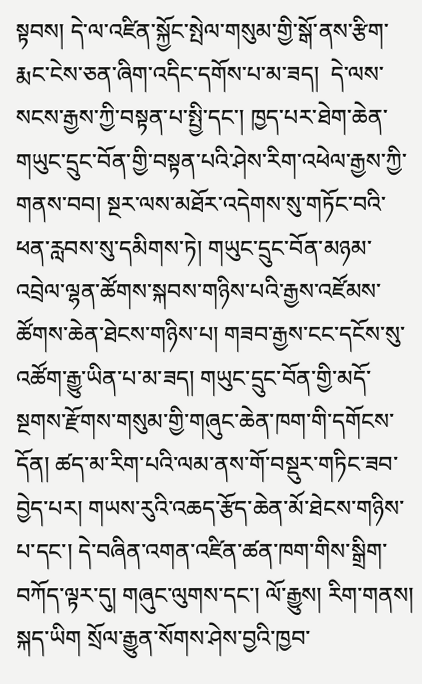སྟབས། དེ་ལ་འཛིན་སྐྱོང་སྤེལ་གསུམ་གྱི་སྒོ་ནས་རྩིག་རྨང་ངེས་ཅན་ཞིག་འདིང་དགོས་པ་མ་ཟད།  དེ་ལས་སངས་རྒྱས་ཀྱི་བསྟན་པ་སྤྱི་དང་། ཁྱད་པར་ཐེག་ཆེན་གཡུང་དྲུང་བོན་གྱི་བསྟན་པའི་ཤེས་རིག་འཕེལ་རྒྱས་ཀྱི་གནས་བབ། སྔར་ལས་མཐོར་འདེགས་སུ་གཏོང་བའི་ཕན་རླབས་སུ་དམིགས་ཏེ། གཡུང་དྲུང་བོན་མཉམ་འབྲེལ་ལྷན་ཚོགས་སྐབས་གཉིས་པའི་རྒྱས་འཛོམས་ཚོགས་ཆེན་ཐེངས་གཉིས་པ། གཟབ་རྒྱས་ངང་དངོས་སུ་འཚོག་རྒྱུ་ཡིན་པ་མ་ཟད། གཡུང་དྲུང་བོན་གྱི་མདོ་སྔགས་རྫོགས་གསུམ་གྱི་གཞུང་ཆེན་ཁག་གི་དགོངས་དོན། ཚད་མ་རིག་པའི་ལམ་ནས་གོ་བསྡུར་གཏིང་ཟབ་བྱེད་པར། གཡས་རུའི་འཆད་རྩོད་ཆེན་མོ་ཐེངས་གཉིས་པ་དང་། དེ་བཞིན་འགན་འཛིན་ཚན་ཁག་གིས་སྒྲིག་བཀོད་ལྟར་དུ། གཞུང་ལུགས་དང་། ལོ་རྒྱུས། རིག་གནས། སྐད་ཡིག སྲོལ་རྒྱུན་སོགས་ཤེས་བྱའི་ཁྱབ་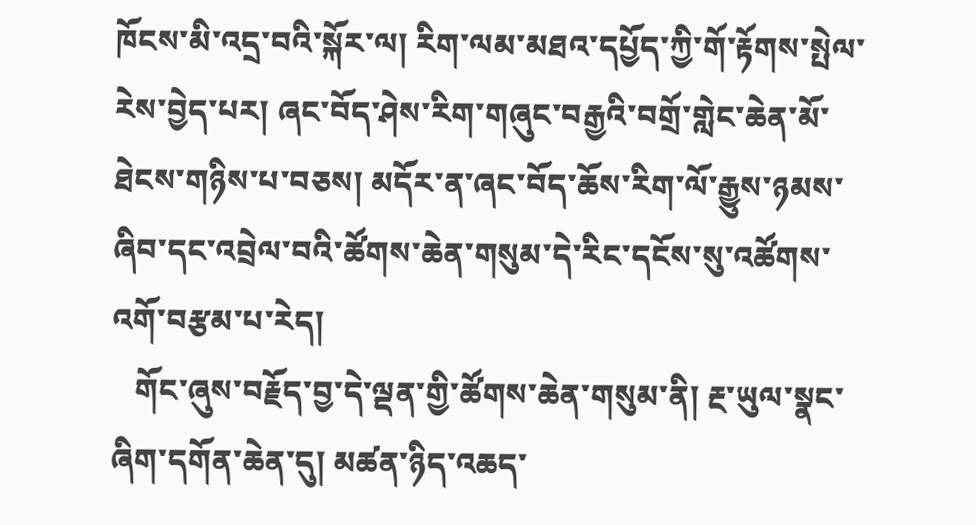ཁོངས་མི་འདྲ་བའི་སྐོར་ལ། རིག་ལམ་མཐའ་དཔྱོད་ཀྱི་གོ་རྟོགས་སྤེལ་རེས་བྱེད་པར། ཞང་བོད་ཤེས་རིག་གཞུང་བརྒྱའི་བགྲོ་གླེང་ཆེན་མོ་ཐེངས་གཉིས་པ་བཅས། མདོར་ན་ཞང་བོད་ཆོས་རིག་ལོ་རྒྱུས་ཉམས་ཞིབ་དང་འབྲེལ་བའི་ཚོགས་ཆེན་གསུམ་དེ་རིང་དངོས་སུ་འཚོགས་འགོ་བརྩམ་པ་རེད།
   གོང་ཞུས་བརྗོད་བྱ་དེ་ལྡན་གྱི་ཚོགས་ཆེན་གསུམ་ནི། རྔ་ཡུལ་སྣང་ཞིག་དགོན་ཆེན་དུ། མཚན་ཉིད་འཆད་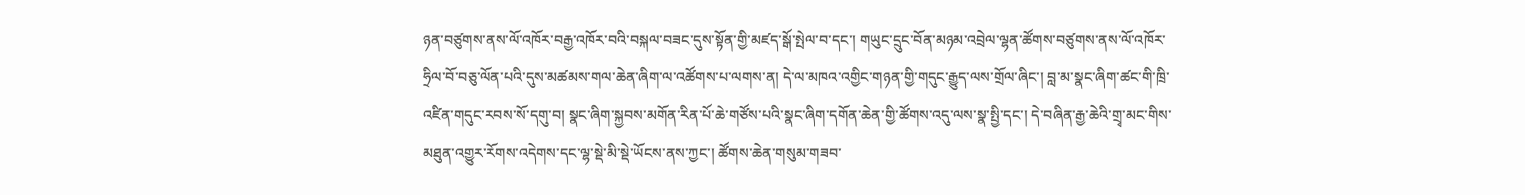ཉན་བཙུགས་ནས་ལོ་འཁོར་བརྒྱ་འཁོར་བའི་བསྐལ་བཟང་དུས་སྟོན་གྱི་མཛད་སྒོ་སྤེལ་བ་དང་། གཡུང་དྲུང་བོན་མཉམ་འབྲེལ་ལྷན་ཚོགས་བཙུགས་ནས་ལོ་འཁོར་ཧྲིལ་བོ་བཅུ་ལོན་པའི་དུས་མཚམས་གལ་ཆེན་ཞིག་ལ་འཚོགས་པ་ལགས་ན། དེ་ལ་མཁའ་འགྱིང་གཉན་གྱི་གདུང་རྒྱུད་ལས་གྲོལ་ཞིང་། བླ་མ་སྣང་ཞིག་ཚང་གི་ཁྲི་འཛིན་གདུང་རབས་སོ་དགུ་བ། སྣང་ཞིག་སྐྱབས་མགོན་རིན་པོ་ཆེ་གཙོས་པའི་སྣང་ཞིག་དགོན་ཆེན་གྱི་ཚོགས་འདུ་ལས་སྣ་སྤྱི་དང་། དེ་བཞིན་རྒྱ་ཆེའི་གྲྭ་མང་གིས་མཐུན་འགྱུར་རོགས་འདེགས་དང་ལྷ་སྡེ་མི་སྡེ་ཡོངས་ནས་ཀྱང་། ཚོགས་ཆེན་གསུམ་གཟབ་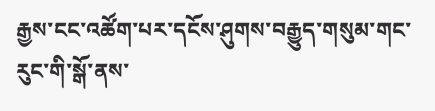རྒྱས་ངང་འཚོག་པར་དངོས་ཤུགས་བརྒྱུད་གསུམ་གང་རུང་གི་སྒོ་ནས་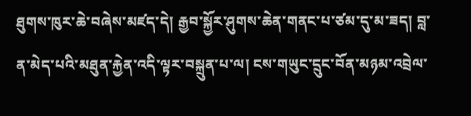ཐུགས་ཁུར་ཆེ་བཞེས་མཛད་དེ། རྒྱབ་སྐྱོར་ཤུགས་ཆེན་གནང་པ་ཙམ་དུ་མ་ཟད། བླ་ན་མེད་པའི་མཐུན་རྐྱེན་འདི་ལྟར་བསྐྲུན་པ་ལ། ངས་གཡུང་དྲུང་བོན་མཉམ་འབྲེལ་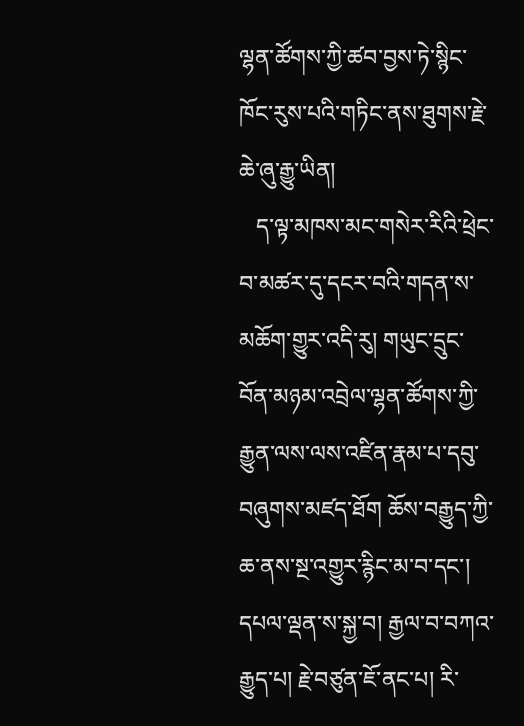ལྷན་ཚོགས་ཀྱི་ཚབ་བྱས་ཏེ་སྙིང་ཁོང་རུས་པའི་གཏིང་ནས་ཐུགས་རྗེ་ཆེ་ཞུ་རྒྱུ་ཡིན།
   ད་ལྟ་མཁས་མང་གསེར་རིའི་ཕྲེང་བ་མཚར་དུ་དངར་བའི་གདན་ས་མཆོག་གྱུར་འདི་རུ། གཡུང་དྲུང་བོན་མཉམ་འབྲེལ་ལྷན་ཚོགས་ཀྱི་རྒྱུན་ལས་ལས་འཛིན་རྣམ་པ་དབུ་བཞུགས་མཛད་ཐོག ཆོས་བརྒྱུད་ཀྱི་ཆ་ནས་སྔ་འགྱུར་རྙིང་མ་བ་དང་། དཔལ་ལྡན་ས་སྐྱ་བ། རྒྱལ་བ་བཀའ་རྒྱུད་པ། རྗེ་བཙུན་ཇོ་ནང་པ། རི་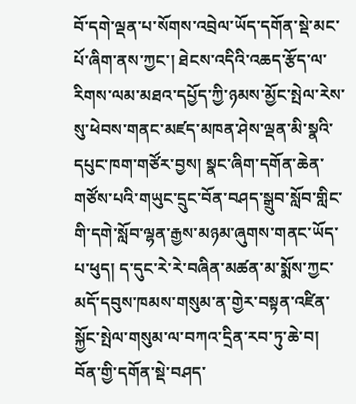བོ་དགེ་ལྡན་པ་སོགས་འབྲེལ་ཡོད་དགོན་སྡེ་མང་པོ་ཞིག་ནས་ཀྱང་། ཐེངས་འདིའི་འཆད་རྩོད་ལ་རིགས་ལམ་མཐའ་དཔྱོད་ཀྱི་ཉམས་མྱོང་སྤེལ་རེས་སུ་ཕེབས་གནང་མཛད་མཁན་ཤེས་ལྡན་མི་སྣའི་དཔུང་ཁག་གཙོར་བྱས། སྣང་ཞིག་དགོན་ཆེན་གཙོས་པའི་གཡུང་དྲུང་བོན་བཤད་སྒྲུབ་སློབ་གླིང་གི་དགེ་སློབ་ལྷན་རྒྱས་མཉམ་ཞུགས་གནང་ཡོད་པ་ཕུད། ད་དུང་རེ་རེ་བཞིན་མཚན་མ་སྨོས་ཀྱང་མདོ་དབུས་ཁམས་གསུམ་ན་གྱེར་བསྟན་འཛིན་སྐྱོང་སྤེལ་གསུམ་ལ་བཀའ་དྲིན་རབ་ཏུ་ཆེ་བ། བོན་གྱི་དགོན་སྡེ་བཤད་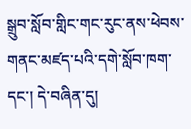སྒྲུབ་སློབ་གླིང་གང་རུང་ནས་ཕེབས་གནང་མཛད་པའི་དགེ་སློབ་ཁག་དང་། དེ་བཞིན་དུ།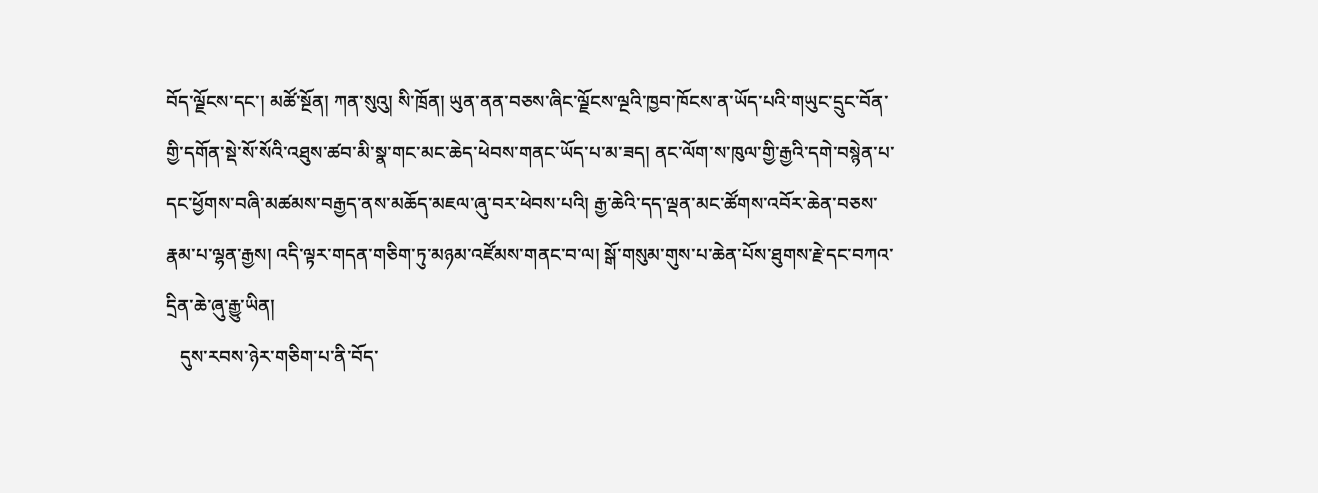བོད་ལྗོངས་དང་། མཚོ་སྔོན། ཀན་སུའུ། སི་ཁྲོན། ཡུན་ནན་བཅས་ཞིང་ལྗོངས་ལྔའི་ཁྱབ་ཁོངས་ན་ཡོད་པའི་གཡུང་དྲུང་བོན་གྱི་དགོན་སྡེ་སོ་སོའི་འཐུས་ཚབ་མི་སྣ་གང་མང་ཆེད་ཕེབས་གནང་ཡོད་པ་མ་ཟད། ནང་ལོག་ས་ཁུལ་གྱི་རྒྱའི་དགེ་བསྙེན་པ་དང་ཕྱོགས་བཞི་མཚམས་བརྒྱད་ནས་མཆོད་མཇལ་ཞུ་བར་ཕེབས་པའི། རྒྱ་ཆེའི་དད་ལྡན་མང་ཚོགས་འབོར་ཆེན་བཅས་རྣམ་པ་ལྷན་རྒྱས། འདི་ལྟར་གདན་གཅིག་ཏུ་མཉམ་འཛོམས་གནང་བ་ལ། སྒོ་གསུམ་གུས་པ་ཆེན་པོས་ཐུགས་རྗེ་དང་བཀའ་དྲིན་ཆེ་ཞུ་རྒྱུ་ཡིན།
   དུས་རབས་ཉེར་གཅིག་པ་ནི་བོད་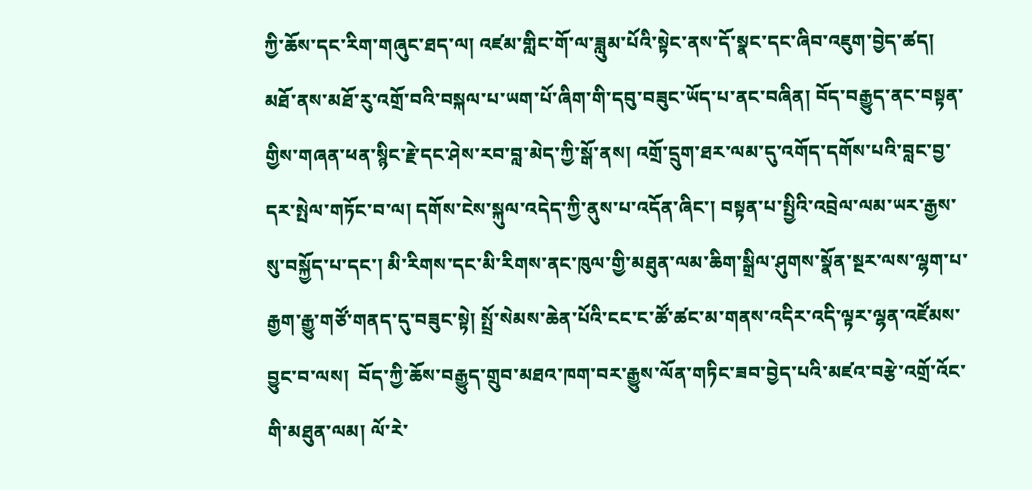ཀྱི་ཆོས་དང་རིག་གཞུང་ཐད་ལ། འཛམ་གླིང་གོ་ལ་ཟླུམ་པོའི་སྟེང་ནས་དོ་སྣང་དང་ཞིབ་འཇུག་བྱེད་ཚད། མཐོ་ནས་མཐོ་རུ་འགྲོ་བའི་བསྐལ་པ་ཡག་པོ་ཞིག་གི་དབུ་བཟུང་ཡོད་པ་ནང་བཞིན། བོད་བརྒྱུད་ནང་བསྟན་གྱིས་གཞན་ཕན་སྙིང་རྗེ་དང་ཤེས་རབ་བླ་མེད་ཀྱི་སྒོ་ནས། འགྲོ་དྲུག་ཐར་ལམ་དུ་འགོད་དགོས་པའི་བླང་བྱ་དར་སྤེལ་གཏོང་བ་ལ། དགོས་ངེས་སྐུལ་འདེད་ཀྱི་ནུས་པ་འདོན་ཞིང་། བསྟན་པ་སྤྱིའི་འབྲེལ་ལམ་ཡར་རྒྱས་སུ་བསྐྱོད་པ་དང་། མི་རིགས་དང་མི་རིགས་ནང་ཁུལ་གྱི་མཐུན་ལམ་ཆིག་སྒྲིལ་ཤུགས་སྣོན་སྔར་ལས་ལྷག་པ་རྒྱག་རྒྱུ་གཙོ་གནད་དུ་བཟུང་སྟེ། སྤྲོ་སེམས་ཆེན་པོའི་ངང་ང་ཚོ་ཚང་མ་གནས་འདིར་འདི་ལྟར་ལྷན་འཛོམས་བྱུང་བ་ལས།  བོད་ཀྱི་ཆོས་བརྒྱུད་གྲུབ་མཐའ་ཁག་བར་རྒྱུས་ལོན་གཏིང་ཟབ་བྱེད་པའི་མཛའ་བརྩེ་འགྲོ་འོང་གི་མཐུན་ལམ། ལོ་རེ་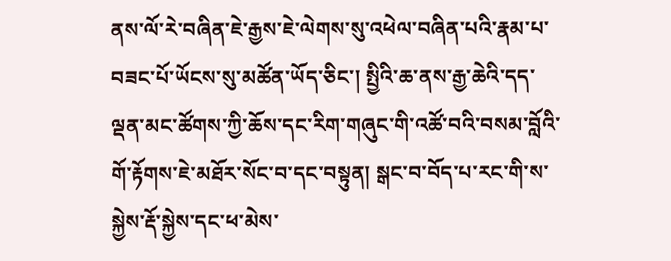ནས་ལོ་རེ་བཞིན་ཇེ་རྒྱས་ཇེ་ལེགས་སུ་འཕེལ་བཞིན་པའི་རྣམ་པ་བཟང་པོ་ཡོངས་སུ་མཚོན་ཡོད་ཅིང་། སྤྱིའི་ཆ་ནས་རྒྱ་ཆེའི་དད་ལྡན་མང་ཚོགས་ཀྱི་ཆོས་དང་རིག་གཞུང་གི་འཚོ་བའི་བསམ་བློའི་གོ་རྟོགས་ཇེ་མཐོར་སོང་བ་དང་བསྟུན། སྒང་བ་བོད་པ་རང་གི་ས་སྐྱེས་རྡོ་སྐྱེས་དང་ཕ་མེས་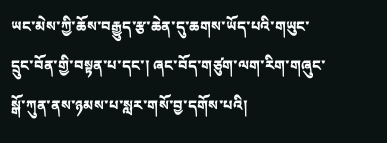ཡང་མེས་ཀྱི་ཆོས་བརྒྱུད་རྩ་ཆེན་དུ་ཆགས་ཡོད་པའི་གཡུང་དྲུང་བོན་གྱི་བསྟན་པ་དང་། ཞང་བོད་གཙུག་ལག་རིག་གཞུང་སྒོ་ཀུན་ནས་ཉམས་པ་སླར་གསོ་བྱ་དགོས་པའི།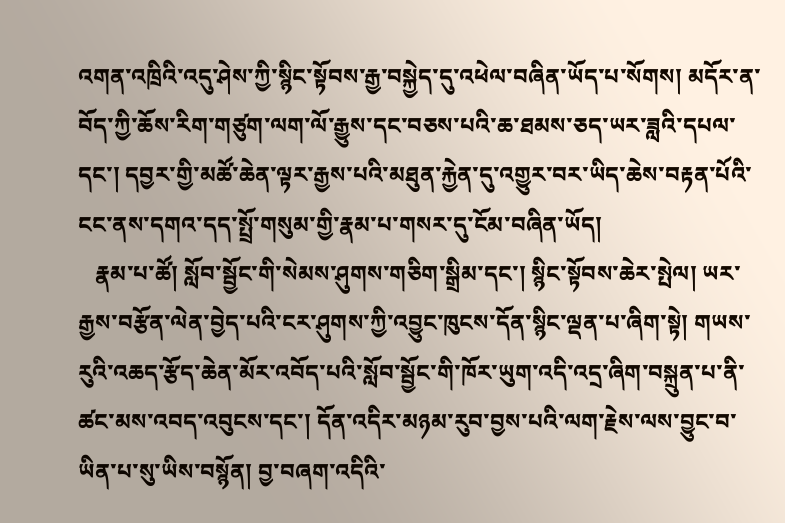འགན་འཁྲིའི་འདུ་ཤེས་ཀྱི་སྙིང་སྟོབས་རྒྱ་བསྐྱེད་དུ་འཕེལ་བཞིན་ཡོད་པ་སོགས། མདོར་ན་བོད་ཀྱི་ཆོས་རིག་གཙུག་ལག་ལོ་རྒྱུས་དང་བཅས་པའི་ཆ་ཐམས་ཅད་ཡར་ཟླའི་དཔལ་དང་། དབྱར་གྱི་མཚོ་ཆེན་ལྟར་རྒྱས་པའི་མཐུན་རྐྱེན་དུ་འགྱུར་བར་ཡིད་ཆེས་བརྟན་པོའི་ངང་ནས་དགའ་དད་སྤྲོ་གསུམ་གྱི་རྣམ་པ་གསར་དུ་ངོམ་བཞིན་ཡོད།
   རྣམ་པ་ཚོ། སློབ་སྦྱོང་གི་སེམས་ཤུགས་གཅིག་སྒྲིམ་དང་། སྙིང་སྟོབས་ཆེར་སྤེལ། ཡར་རྒྱས་བརྩོན་ལེན་བྱེད་པའི་ངར་ཤུགས་ཀྱི་འབྱུང་ཁུངས་དོན་སྙིང་ལྡན་པ་ཞིག་སྟེ། གཡས་རུའི་འཆད་རྩོད་ཆེན་མོར་འབོད་པའི་སློབ་སྦྱོང་གི་ཁོར་ཡུག་འདི་འདྲ་ཞིག་བསྐྲུན་པ་ནི་ཚང་མས་འབད་འབུངས་དང་། དོན་འདིར་མཉམ་རུབ་བྱས་པའི་ལག་རྗེས་ལས་བྱུང་བ་ཡིན་པ་སུ་ཡིས་བསྙོན། བྱ་བཞག་འདིའི་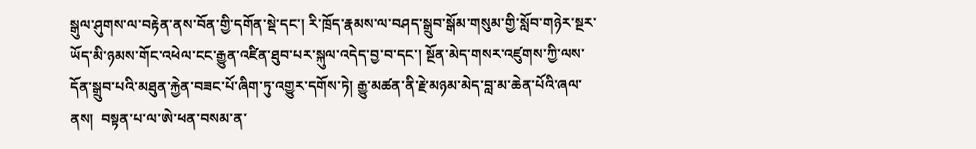སྒུལ་ཤུགས་ལ་བརྟེན་ནས་བོན་གྱི་དགོན་སྡེ་དང་། རི་ཁྲོད་རྣམས་ལ་བཤད་སྒྲུབ་སྒོམ་གསུམ་གྱི་སློབ་གཉེར་སྔར་ཡོད་མི་ཉམས་གོང་འཕེལ་ངང་རྒྱུན་འཛིན་ཐུབ་པར་སྐུལ་འདེད་བྱ་བ་དང་། སྔོན་མེད་གསར་འཛུགས་ཀྱི་ལས་དོན་སྒྲུབ་པའི་མཐུན་རྐྱེན་བཟང་པོ་ཞིག་ཏུ་འགྱུར་དགོས་ཏེ། རྒྱུ་མཚན་ནི་རྗེ་མཉམ་མེད་བླ་མ་ཆེན་པོའི་ཞལ་ནས།  བསྟན་པ་ལ་ཨེ་ཕན་བསམ་ན་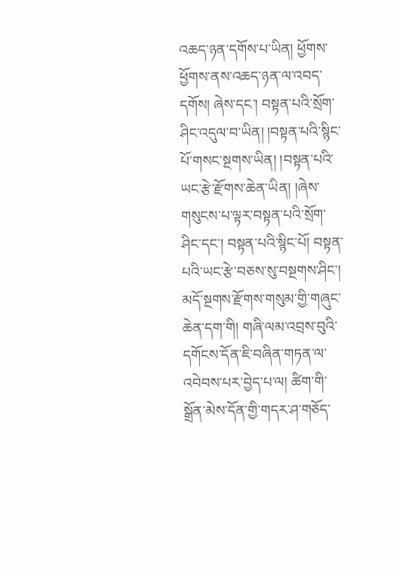འཆད་ཉན་དགོས་པ་ཡིན། ཕྱོགས་ཕྱོགས་ནས་འཆད་ཉན་ལ་འབད་དགོས། ཞེས་དང་། བསྟན་པའི་སྲོག་ཤིང་འདུལ་བ་ཡིན། །བསྟན་པའི་སྙིང་པོ་གསང་སྔགས་ཡིན། །བསྟན་པའི་ཡང་རྩེ་རྫོགས་ཆེན་ཡིན། །ཞེས་གསུངས་པ་ལྟར་བསྟན་པའི་སྲོག་ཤིང་དང་། བསྟན་པའི་སྙིང་པོ། བསྟན་པའི་ཡང་རྩེ་བཅས་སུ་བསྔགས་ཤིང་། མདོ་སྔགས་རྫོགས་གསུམ་གྱི་གཞུང་ཆེན་དག་གི། གཞི་ལམ་འབྲས་བུའི་དགོངས་དོན་ཇི་བཞིན་གཏན་ལ་འབེབས་པར་བྱེད་པ་ལ། ཚིག་གི་སྒྲོན་མེས་དོན་གྱི་གདར་ཤ་གཅོད་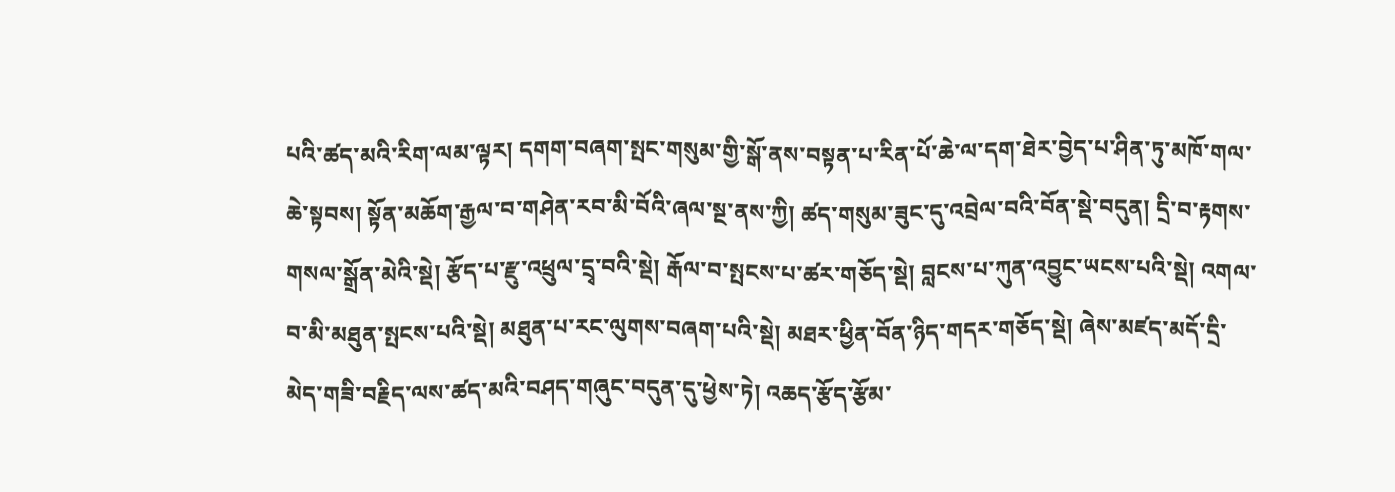པའི་ཚད་མའི་རིག་ལམ་ལྟར། དགག་བཞག་སྤང་གསུམ་གྱི་སྒོ་ནས་བསྟན་པ་རིན་པོ་ཆེ་ལ་དག་ཐེར་བྱེད་པ་ཤིན་ཏུ་མཁོ་གལ་ཆེ་སྟབས། སྟོན་མཆོག་རྒྱལ་བ་གཤེན་རབ་མི་བོའི་ཞལ་སྔ་ནས་ཀྱི། ཚད་གསུམ་ཟུང་དུ་འབྲེལ་བའི་བོན་སྡེ་བདུན། དྲི་བ་རྟགས་གསལ་སྒྲོན་མེའི་སྡེ། རྩོད་པ་རྫུ་འཕྲུལ་དྲྭ་བའི་སྡེ། རྒོལ་བ་སྤངས་པ་ཚར་གཅོད་སྡེ། བླངས་པ་ཀུན་འབྱུང་ཡངས་པའི་སྡེ། འགལ་བ་མི་མཐུན་སྤངས་པའི་སྡེ། མཐུན་པ་རང་ལུགས་བཞག་པའི་སྡེ། མཐར་ཕྱིན་བོན་ཉིད་གདར་གཅོད་སྡེ། ཞེས་མཛད་མདོ་དྲི་མེད་གཟི་བརྗིད་ལས་ཚད་མའི་བཤད་གཞུང་བདུན་དུ་ཕྱེས་ཏེ། འཆད་རྩོད་རྩོམ་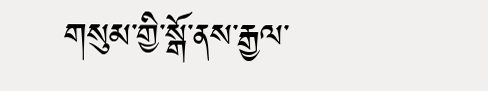གསུམ་གྱི་སྒོ་ནས་རྒྱལ་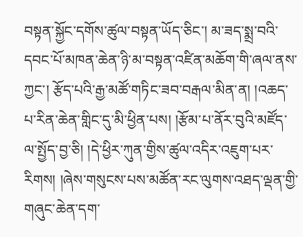བསྟན་སྐྱོང་དགོས་ཚུལ་བསྟན་ཡོད་ཅིང་། མ་ཟད་སྨྲ་བའི་དབང་པོ་མཁན་ཆེན་ཉི་མ་བསྟན་འཛིན་མཆོག་གི་ཞལ་ནས་ཀྱང་། རྩོད་པའི་རྒྱ་མཚོ་གཏིང་ཟབ་བརྒལ་མིན་ན། །འཆད་པ་རིན་ཆེན་གླིང་དུ་མི་ཕྱིན་པས། །རྩོམ་པ་ནོར་བུའི་མཛོད་ལ་སྤྱོད་བྱ་ཅི། །དེ་ཕྱིར་ཀུན་གྱིས་ཚུལ་འདིར་འཇུག་པར་རིགས། །ཞེས་གསུངས་པས་མཚོན་རང་ལུགས་འཐད་ལྡན་གྱི་གཞུང་ཆེན་དག་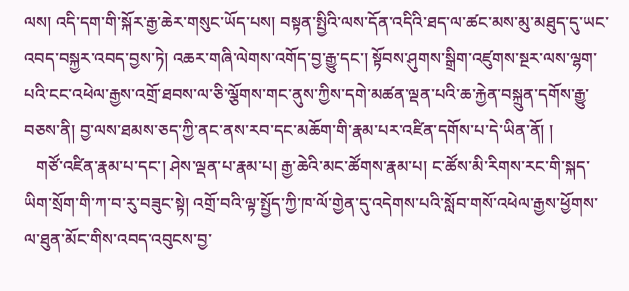ལས། འདི་དག་གི་སྐོར་རྒྱ་ཆེར་གསུང་ཡོད་པས། བསྟན་སྤྱིའི་ལས་དོན་འདིའི་ཐད་ལ་ཚང་མས་མུ་མཐུད་དུ་ཡང་འབད་བསྐྱར་འབད་བྱས་ཏེ། འཆར་གཞི་ལེགས་འགོད་བྱ་རྒྱུ་དང་། སྟོབས་ཤུགས་སྒྲིག་འཛུགས་སྔར་ལས་ལྷག་པའི་ངང་འཕེལ་རྒྱས་འགྲོ་ཐབས་ལ་ཅི་ལྕོགས་གང་ནུས་ཀྱིས་དགེ་མཚན་ལྡན་པའི་ཆ་རྐྱེན་བསྐྲུན་དགོས་རྒྱུ་བཅས་ནི། བྱ་ལས་ཐམས་ཅད་ཀྱི་ནང་ནས་རབ་དང་མཆོག་གི་རྣམ་པར་འཛིན་དགོས་པ་དེ་ཡིན་ནོ། །
   གཙོ་འཛིན་རྣམ་པ་དང་། ཤེས་ལྡན་པ་རྣམ་པ། རྒྱ་ཆེའི་མང་ཚོགས་རྣམ་པ། ང་ཚོས་མི་རིགས་རང་གི་སྐད་ཡིག་སྲོག་གི་ཀ་བ་རུ་བཟུང་སྟེ། འགྲོ་བའི་ལྟ་སྤྱོད་ཀྱི་ཁ་ལོ་གྱེན་དུ་འདེགས་པའི་སློབ་གསོ་འཕེལ་རྒྱས་ཕྱོགས་ལ་ཐུན་མོང་གིས་འབད་འབུངས་བྱ་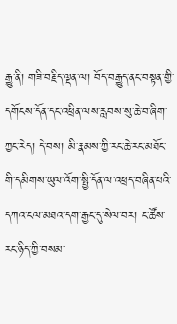རྒྱུ་ནི། གཟི་བརྗིད་ལྡན་ལ། བོད་བརྒྱུད་ནང་བསྟན་གྱི་དགོངས་དོན་དང་འཕྲིན་ལས་རླབས་སུ་ཆེ་བ་ཞིག་ཀྱང་རེད། དེ་བས། མི་རྣམས་ཀྱི་རང་ཆེ་རང་མཐོང་གི་དམིགས་ཡུལ་འོག་སྤྱི་དོན་ལ་འཕྲད་བཞིན་པའི་དཀའ་ངལ་མཐའ་དག་རྒྱང་དུ་སེལ་བར། ང་ཚོས་རང་ཉིད་ཀྱི་བསམ་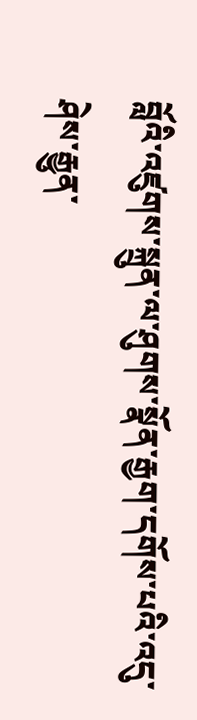བློའི་འཛུགས་སྐྲུན་ལ་ཤུགས་སྣོན་རྒྱག་དགོས་པའི་འདུ་ཤེས་རྒྱུན་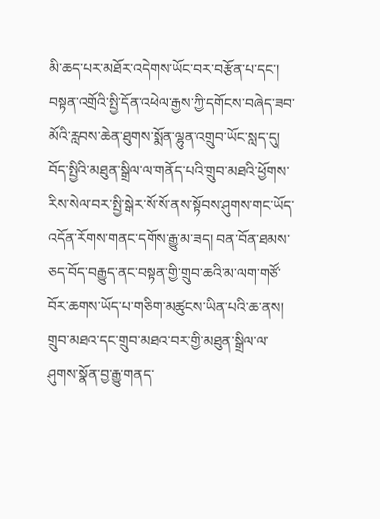མི་ཆད་པར་མཐོར་འདེགས་ཡོང་བར་བརྩོན་པ་དང་། བསྟན་འགྲོའི་སྤྱི་དོན་འཕེལ་རྒྱས་ཀྱི་དགོངས་བཞེད་ཟབ་མོའི་རླབས་ཆེན་ཐུགས་སྨོན་ལྷུན་འགྲུབ་ཡོང་སླད་དུ། བོད་སྤྱིའི་མཐུན་སྒྲིལ་ལ་གནོད་པའི་གྲུབ་མཐའི་ཕྱོགས་རིས་སེལ་བར་སྤྱི་སྒེར་སོ་སོ་ནས་སྟོབས་ཤུགས་གང་ཡོད་འདོན་རོགས་གནང་དགོས་རྒྱུ་མ་ཟད། བན་བོན་ཐམས་ཅད་བོད་བརྒྱུད་ནང་བསྟན་གྱི་གྲུབ་ཆའི་མ་ལག་གཙོ་བོར་ཆགས་ཡོད་པ་གཅིག་མཚུངས་ཡིན་པའི་ཆ་ནས། གྲུབ་མཐའ་དང་གྲུབ་མཐའ་བར་གྱི་མཐུན་སྒྲིལ་ལ་ཤུགས་སྣོན་བྱ་རྒྱུ་གནད་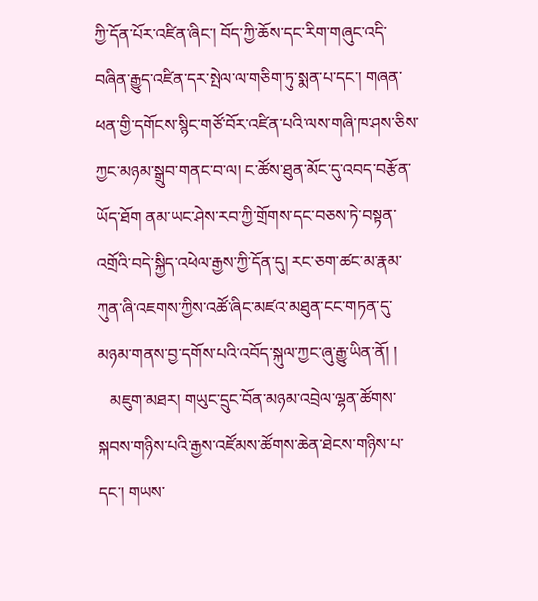ཀྱི་དོན་པོར་འཛིན་ཞིང་། བོད་ཀྱི་ཆོས་དང་རིག་གཞུང་འདི་བཞིན་རྒྱུད་འཛིན་དར་སྤེལ་ལ་གཅིག་ཏུ་སྨན་པ་དང་། གཞན་ཕན་གྱི་དགོངས་སྙིང་གཙོ་བོར་འཛིན་པའི་ལས་གཞི་ཁ་ཤས་ཅིས་ཀྱང་མཉམ་སྒྲུབ་གནང་བ་ལ། ང་ཚོས་ཐུན་མོང་དུ་འབད་བརྩོན་ཡོད་ཐོག ནམ་ཡང་ཤེས་རབ་ཀྱི་གྲོགས་དང་བཅས་ཏེ་བསྟན་འགྲོའི་བདེ་སྐྱིད་འཕེལ་རྒྱས་ཀྱི་དོན་དུ། རང་ཅག་ཚང་མ་རྣམ་ཀུན་ཞི་འཇགས་ཀྱིས་འཚོ་ཞིང་མཛའ་མཐུན་ངང་གཏན་དུ་མཉམ་གནས་བྱ་དགོས་པའི་འབོད་སྐུལ་ཀྱང་ཞུ་རྒྱུ་ཡིན་ནོ། །
   མཇུག་མཐར། གཡུང་དྲུང་བོན་མཉམ་འབྲེལ་ལྷན་ཚོགས་སྐབས་གཉིས་པའི་རྒྱས་འཛོམས་ཚོགས་ཆེན་ཐེངས་གཉིས་པ་དང་། གཡས་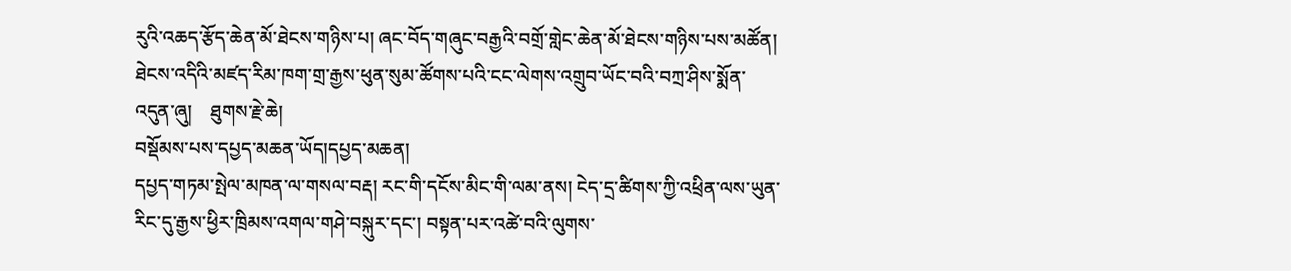རུའི་འཆད་རྩོད་ཆེན་མོ་ཐེངས་གཉིས་པ། ཞང་བོད་གཞུང་བརྒྱའི་བགྲོ་གླེང་ཆེན་མོ་ཐེངས་གཉིས་པས་མཚོན། ཐེངས་འདིའི་མཛད་རིམ་ཁག་གྲ་རྒྱས་ཕུན་སུམ་ཚོགས་པའི་ངང་ལེགས་འགྲུབ་ཡོང་བའི་བཀྲ་ཤིས་སྨོན་འདུན་ཞུ།    ཐུགས་རྗེ་ཆེ།
བསྡོམས་པས་དཔྱད་མཆན་ཡོད།དཔྱད་མཆན།
དཔྱད་གཏམ་སྤེལ་མཁན་ལ་གསལ་བརྡ། རང་གི་དངོས་མིང་གི་ལམ་ནས། ངེད་དྲ་ཚིགས་ཀྱི་འཕྲིན་ལས་ཡུན་རིང་དུ་རྒྱས་ཕྱིར་ཁྲིམས་འགལ་གཤེ་བསྐུར་དང་། བསྟན་པར་འཚེ་བའི་ལུགས་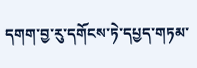དགག་བྱ་རུ་དགོངས་ཏེ་དཔྱད་གཏམ་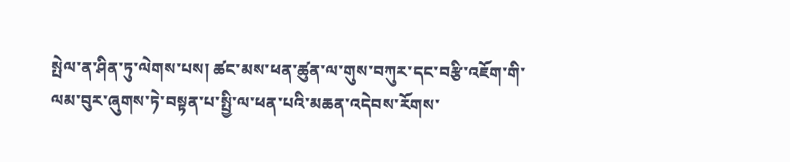སྤེལ་ན་ཤིན་ཏུ་ལེགས་པས། ཚང་མས་ཕན་ཚུན་ལ་གུས་བཀུར་དང་བརྩི་འཇོག་གི་ལམ་བུར་ཞུགས་ཏེ་བསྟན་པ་སྤྱི་ལ་ཕན་པའི་མཆན་འདེབས་རོགས་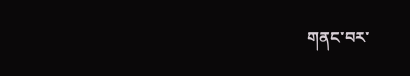གནང་བར་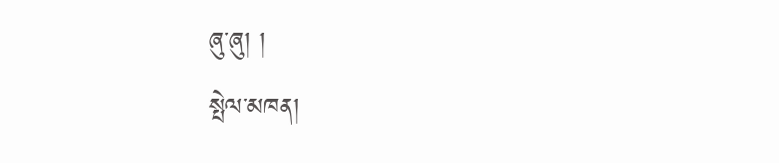ཞུ་ཞུ། །
སྤེལ་མཁན།